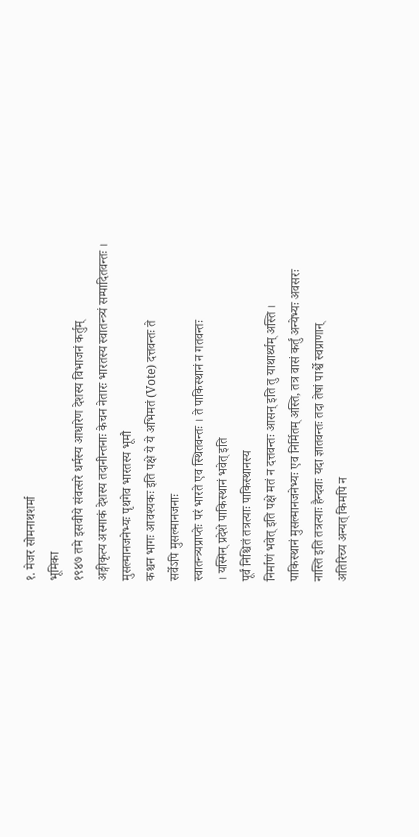१. मेजर सोमनाथशर्मा
भूमिका
१९४७ तमे इसवीये संवत्सरे धर्मस्य आधारेण देशस्य विभाजनं कर्तुम्
अङ्गीकृत्य अस्माकं देशस्य तदानीन्तनाः केचन नेतारः भारतस्य स्वातन्त्र्यं सम्पादितवन्तः ।
मुसल्मानजनेभ्यः पृथगेव भारतस्य भूमौ
कश्चन भागः आवश्यकः इति पक्षे ये ये अभिमतं (Vote) दत्तवन्तः ते
सर्वेऽपि मुसल्मानजनाः
स्वातन्त्र्यप्राप्तेः परं भारते एव स्थितवन्तः । ते पाकिस्थानं न गतवन्तः
। यस्मिन् प्रदेशे पाकिस्थानं भवेत् इति
पूर्वं निश्चितं तत्रत्याः पाकिस्थानस्य
निर्माणं भवेत् इति पक्षे मतं न दत्तवन्तः आसन् इति तु याथार्थ्यम् अस्ति ।
पाकिस्थानं मुसल्मानजनेभ्यः एव निर्मितम् अस्ति, तत्र वासं कर्तुं अन्येभ्यः अवसरः
नास्ति इति तत्रत्याः हैन्दवाः यदा ज्ञातवन्तः तदा तेषां पार्श्वे स्वप्राणान्
अतिरिच्य अन्यत् किमपि न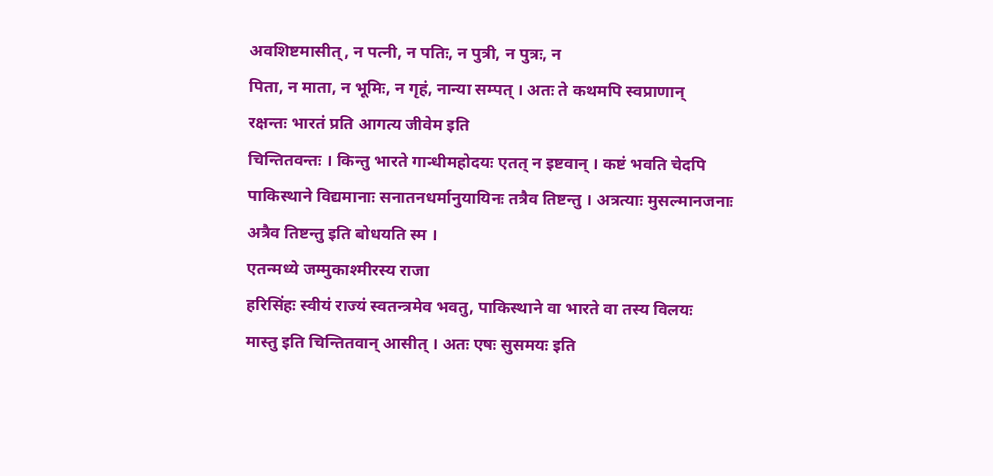अवशिष्टमासीत्, न पत्नी, न पतिः, न पुत्री, न पुत्रः, न
पिता, न माता, न भूमिः, न गृहं, नान्या सम्पत् । अतः ते कथमपि स्वप्राणान्
रक्षन्तः भारतं प्रति आगत्य जीवेम इति
चिन्तितवन्तः । किन्तु भारते गान्धीमहोदयः एतत् न इष्टवान् । कष्टं भवति चेदपि
पाकिस्थाने विद्यमानाः सनातनधर्मानुयायिनः तत्रैव तिष्टन्तु । अत्रत्याः मुसल्मानजनाः
अत्रैव तिष्टन्तु इति बोधयति स्म ।
एतन्मध्ये जम्मुकाश्मीरस्य राजा
हरिसिंहः स्वीयं राज्यं स्वतन्त्रमेव भवतु, पाकिस्थाने वा भारते वा तस्य विलयः
मास्तु इति चिन्तितवान् आसीत् । अतः एषः सुसमयः इति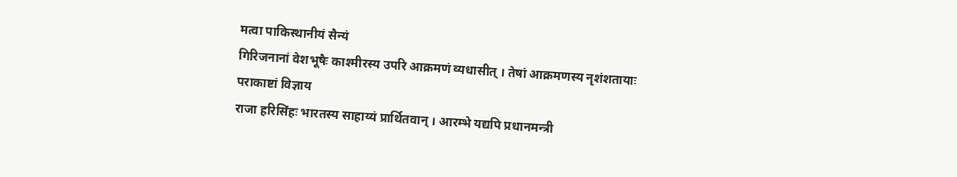मत्वा पाकिस्थानीयं सैन्यं
गिरिजनानां वेशभूषैः काश्मीरस्य उपरि आक्रमणं व्यधासीत् । तेषां आक्रमणस्य नृशंशतायाः पराकाष्टां विज्ञाय
राजा हरिसिंहः भारतस्य साहाय्यं प्रार्थितवान् । आरम्भे यद्यपि प्रधानमन्त्री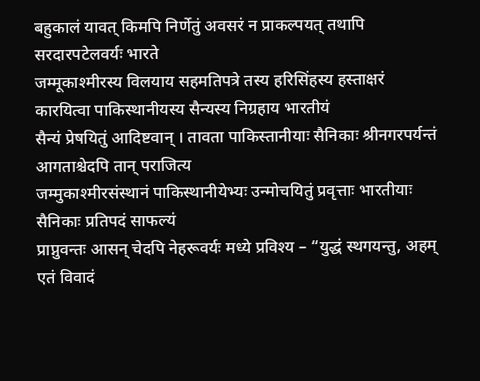बहुकालं यावत् किमपि निर्णेतुं अवसरं न प्राकल्पयत् तथापि सरदारपटेलवर्यः भारते
जम्मूकाश्मीरस्य विलयाय सहमतिपत्रे तस्य हरिसिंहस्य हस्ताक्षरं कारयित्वा पाकिस्थानीयस्य सैन्यस्य निग्रहाय भारतीयं
सैन्यं प्रेषयितुं आदिष्टवान् । तावता पाकिस्तानीयाः सैनिकाः श्रीनगरपर्यन्तं आगताश्चेदपि तान् पराजित्य
जम्मुकाश्मीरसंस्थानं पाकिस्थानीयेभ्यः उन्मोचयितुं प्रवृत्ताः भारतीयाः सैनिकाः प्रतिपदं साफल्यं
प्राप्नुवन्तः आसन् चेदपि नेहरूवर्यः मध्ये प्रविश्य – “युद्धं स्थगयन्तु, अहम्
एतं विवादं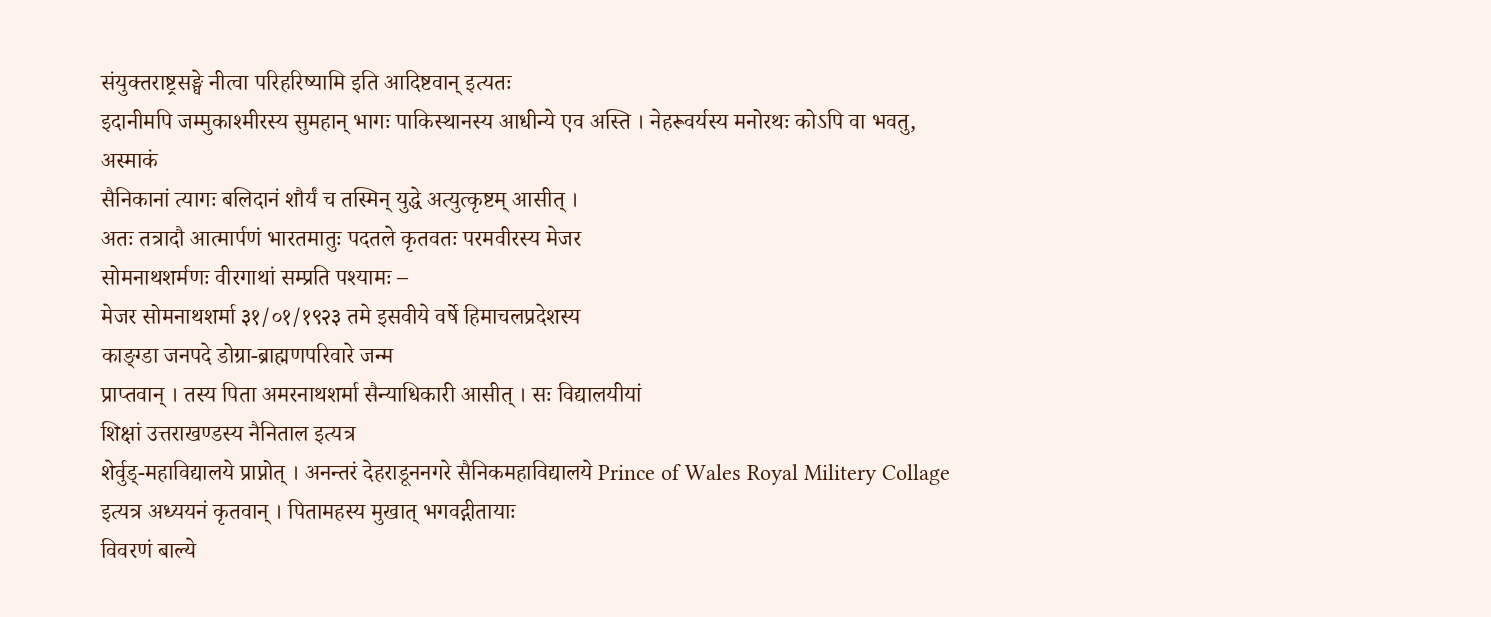संयुक्तराष्ट्रसङ्घे नीत्वा परिहरिष्यामि इति आदिष्टवान् इत्यतः
इदानीमपि जम्मुकाश्मीरस्य सुमहान् भागः पाकिस्थानस्य आधीन्ये एव अस्ति । नेहरूवर्यस्य मनोरथः कोऽपि वा भवतु, अस्माकं
सैनिकानां त्यागः बलिदानं शौर्यं च तस्मिन् युद्धे अत्युत्कृष्टम् आसीत् ।
अतः तत्रादौ आत्मार्पणं भारतमातुः पदतले कृतवतः परमवीरस्य मेजर
सोमनाथशर्मणः वीरगाथां सम्प्रति पश्यामः –
मेजर सोमनाथशर्मा ३१/०१/१९२३ तमे इसवीये वर्षे हिमाचलप्रदेशस्य
काङ्ग्डा जनपदे डोग्रा-ब्राह्मणपरिवारे जन्म
प्राप्तवान् । तस्य पिता अमरनाथशर्मा सैन्याधिकारी आसीत् । सः विद्यालयीयां
शिक्षां उत्तराखण्डस्य नैनिताल इत्यत्र
शेर्वुड्-महाविद्यालये प्राप्नोत् । अनन्तरं देहराडूननगरे सैनिकमहाविद्यालये Prince of Wales Royal Militery Collage इत्यत्र अध्ययनं कृतवान् । पितामहस्य मुखात् भगवद्गीतायाः
विवरणं बाल्ये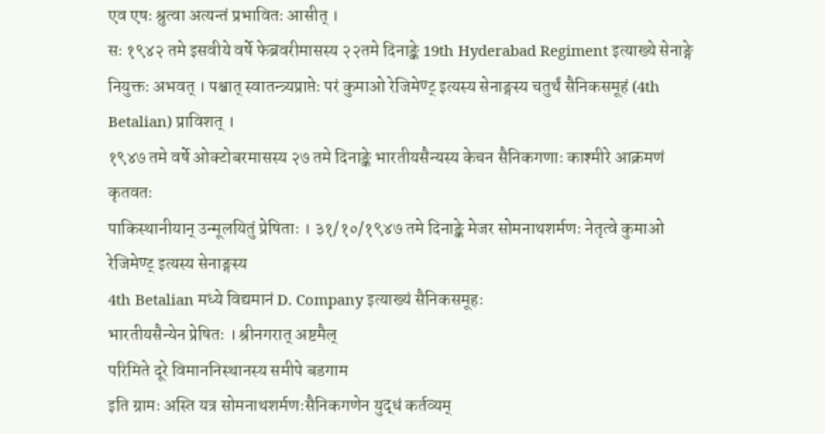एव एषः श्रुत्वा अत्यन्तं प्रभावितः आसीत् ।
सः १९४२ तमे इसवीये वर्षे फेब्रवरीमासस्य २२तमे दिनाङ्के 19th Hyderabad Regiment इत्याख्ये सेनाङ्गे
नियुक्तः अभवत् । पश्चात् स्वातन्त्र्यप्राप्तेः परं कुमाओ रेजिमेण्ट् इत्यस्य सेनाङ्गस्य चतुर्थं सैनिकसमूहं (4th Betalian) प्राविशत् ।
१९४७ तमे वर्षे ओक्टोबरमासस्य २७ तमे दिनाङ्के भारतीयसैन्यस्य केचन सैनिकगणाः काश्मीरे आक्रमणं कृतवतः
पाकिस्थानीयान् उन्मूलयितुं प्रेषिताः । ३१/१०/१९४७ तमे दिनाङ्के मेजर सोमनाथशर्मणः नेतृत्वे कुमाओ रेजिमेण्ट् इत्यस्य सेनाङ्गस्य
4th Betalian मध्ये विद्यमानं D. Company इत्याख्यं सैनिकसमूहः
भारतीयसैन्येन प्रेषितः । श्रीनगरात् अष्टमैल्
परिमिते दूरे विमाननिस्थानस्य समीपे बडगाम
इति ग्रामः अस्ति यत्र सोमनाथशर्मणःसैनिकगणेन युद्धं कर्तव्यम्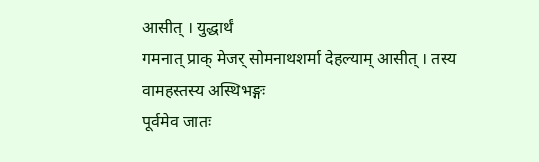आसीत् । युद्धार्थं
गमनात् प्राक् मेजर् सोमनाथशर्मा देहल्याम् आसीत् । तस्य वामहस्तस्य अस्थिभङ्गः
पूर्वमेव जातः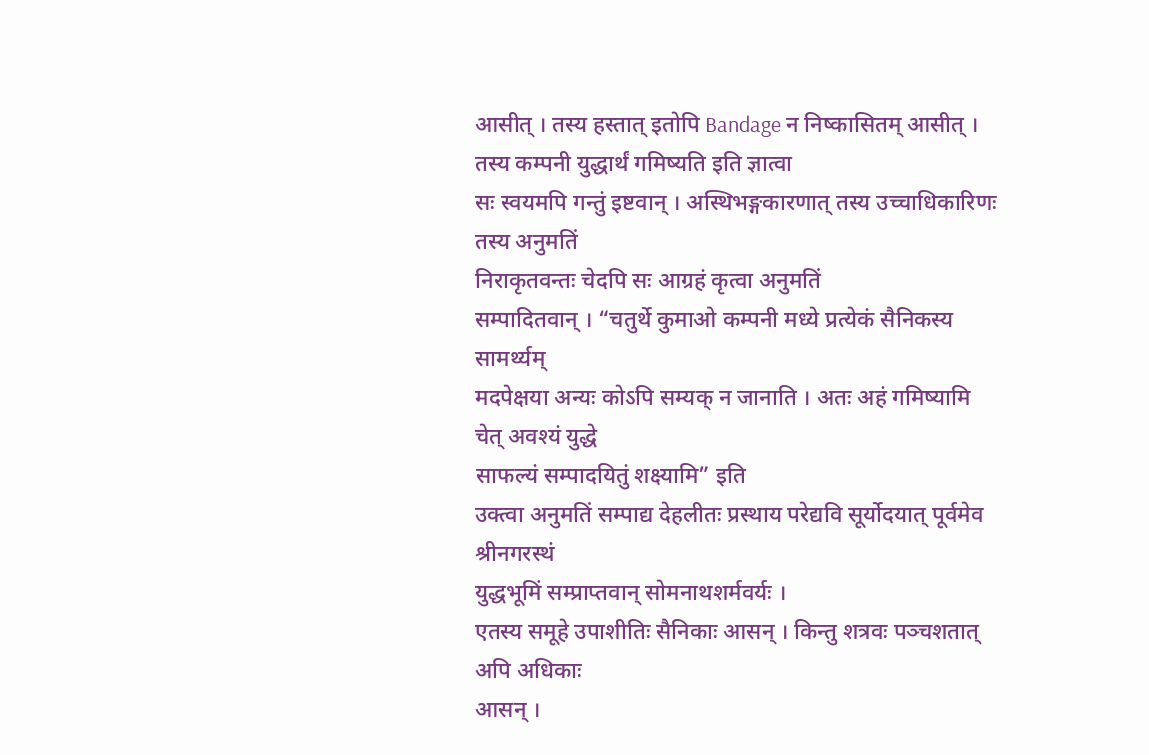आसीत् । तस्य हस्तात् इतोपि Bandage न निष्कासितम् आसीत् । तस्य कम्पनी युद्धार्थं गमिष्यति इति ज्ञात्वा
सः स्वयमपि गन्तुं इष्टवान् । अस्थिभङ्गकारणात् तस्य उच्चाधिकारिणः तस्य अनुमतिं
निराकृतवन्तः चेदपि सः आग्रहं कृत्वा अनुमतिं
सम्पादितवान् । “चतुर्थे कुमाओ कम्पनी मध्ये प्रत्येकं सैनिकस्य सामर्थ्यम्
मदपेक्षया अन्यः कोऽपि सम्यक् न जानाति । अतः अहं गमिष्यामि चेत् अवश्यं युद्धे
साफल्यं सम्पादयितुं शक्ष्यामि” इति
उक्त्वा अनुमतिं सम्पाद्य देहलीतः प्रस्थाय परेद्यवि सूर्योदयात् पूर्वमेव श्रीनगरस्थं
युद्धभूमिं सम्प्राप्तवान् सोमनाथशर्मवर्यः ।
एतस्य समूहे उपाशीतिः सैनिकाः आसन् । किन्तु शत्रवः पञ्चशतात् अपि अधिकाः
आसन् ।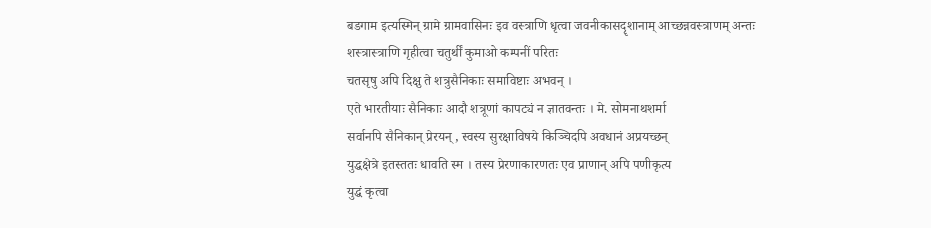बडगाम इत्यस्मिन् ग्रामे ग्रामवासिनः इव वस्त्राणि धृत्वा जवनीकासदॄशानाम् आच्छन्नवस्त्राणम् अन्तः
शस्त्रास्त्राणि गृहीत्वा चतुर्थीं कुमाओ कम्पनीं परितः
चतसृषु अपि दिक्षु ते शत्रुसैनिकाः समाविष्टाः अभवन् ।
एते भारतीयाः सैनिकाः आदौ शत्रूणां कापट्यं न ज्ञातवन्तः । मे. सोमनाथशर्मा
सर्वानपि सैनिकान् प्रेरयन्, स्वस्य सुरक्षाविषये किञ्चिदपि अवधानं अप्रयच्छन्
युद्धक्षेत्रे इतस्ततः धावति स्म । तस्य प्रेरणाकारणतः एव प्राणान् अपि पणीकृत्य
युद्धं कृत्वा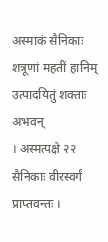अस्माकं सैनिकाः शत्रूणां महतीं हानिम् उत्पादयितुं शक्ताः अभवन्
। अस्मत्पक्षे २२ सैनिकाः वीरस्वर्गं
प्राप्तवन्तः ।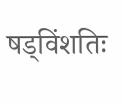षड्विंशतिः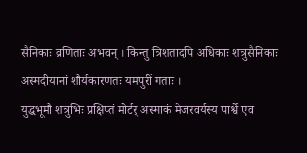सैनिकाः व्रणिताः अभवन् । किन्तु त्रिशतादपि अधिकाः शत्रुसैनिकाः
अस्मदीयानां शौर्यकारणतः यमपुरीं गताः ।
युद्धभूमौ शत्रुभिः प्रक्षिप्तं मोर्टर् अस्माकं मेजरवर्यस्य पार्श्वे एव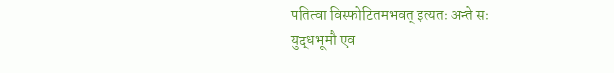पतित्वा विस्फोटितमभवत् इत्यतः अन्ते सः
युद्धभूमौ एव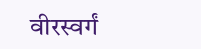वीरस्वर्गं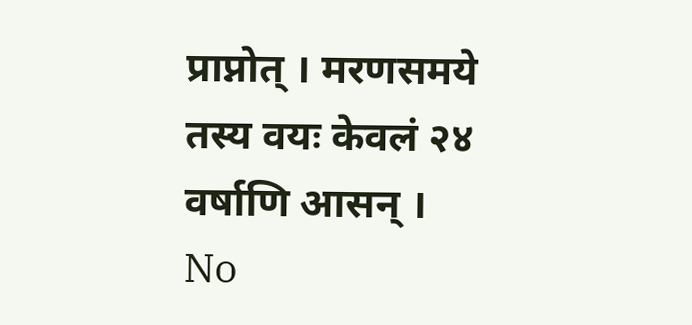प्राप्नोत् । मरणसमये तस्य वयः केवलं २४ वर्षाणि आसन् ।
No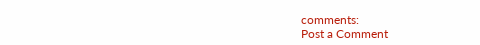comments:
Post a Comment